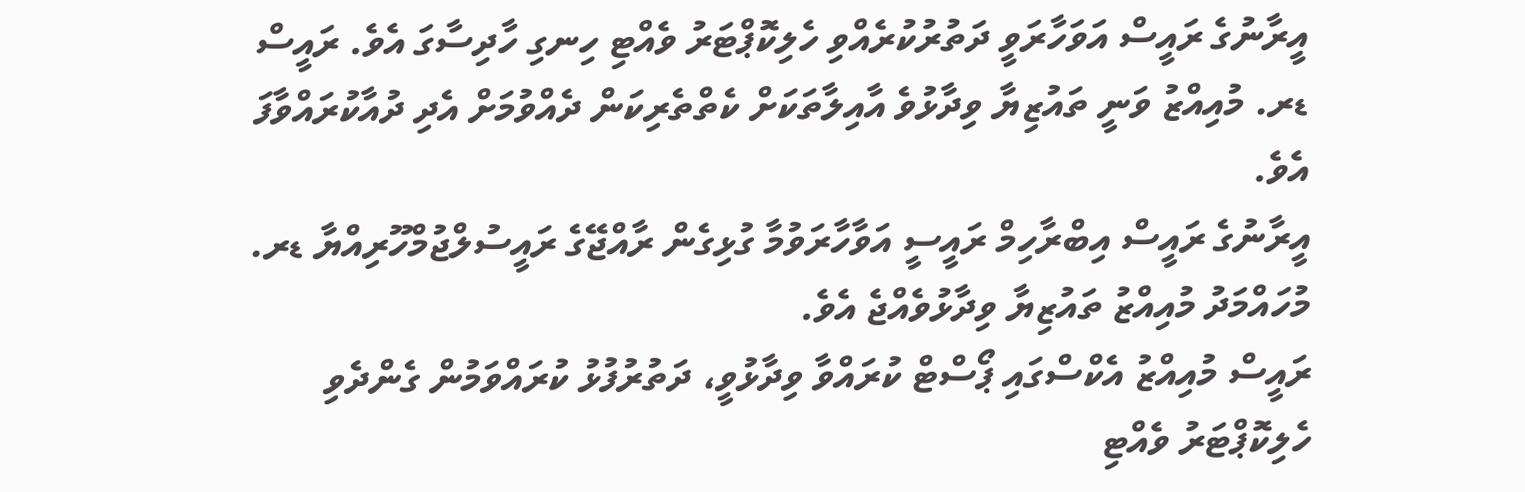އީރާނުގެ ރައީސް އަވަހާރަވީ ދަތުރުކުރެއްވި ހެލިކޮޕްޓަރު ވެއްޓި ހިނގި ހާދިސާގަ އެވެ. ރައީސް ޑރ. މުއިއްޒު ވަނީ ތައުޒިޔާ ވިދާޅުވެ އާއިލާތަކަށް ކެތްތެރިކަން ދެއްވުމަށް އެދި ދުއާކުރައްވާފަ އެވެ.
އީރާނުގެ ރައީސް އިބްރާހިމް ރައީސީ އަވާހާރަވުމާ ގުޅިގެން ރާއްޖޭގެ ރައީސުލްޖުމްހޫރިއްޔާ ޑރ. މުހައްމަދު މުއިއްޒު ތައުޒިޔާ ވިދާޅުވެއްޖެ އެވެ.
ރައީސް މުއިއްޒު އެކްސްގައި ޕޯސްޓް ކުރައްވާ ވިދާޅުވީ، ދަތުރުފުޅު ކުރައްވަމުން ގެންދެވި ހެލިކޮޕްޓަރު ވެއްޓި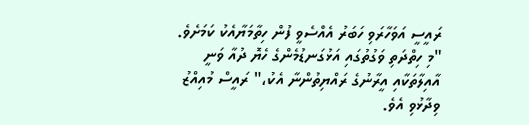ރައީސީ އަވަހާރަވި ހަބަރު އެއްސެވީ ފުން ހިތާމަޔާއެކު ކަމަށެވެ.
"މި ހިތްދަތި ވަގުތުގައި އަޅުގަނޑުމެންގެ ހެޔޮ ދުއާ ވަނީ އާއިލާތަކާއި އީރާނުގެ ރައްޔިތުންނާ އެކު،" ރައީސް މުއިއްޒު ވިދާޅުވި އެވެ.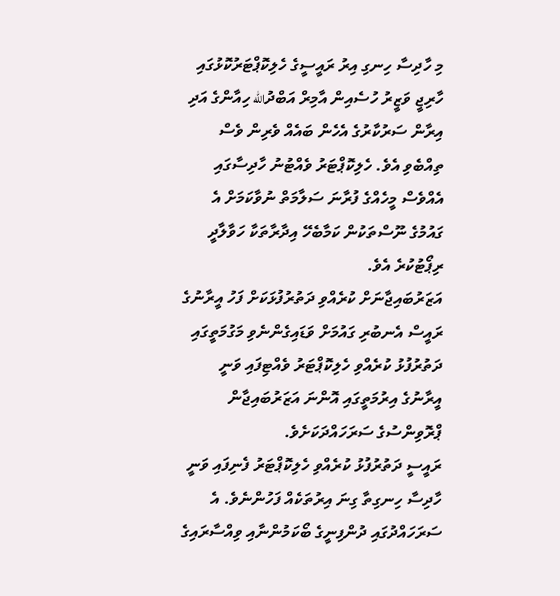މި ހާދިސާ ހިނގި އިރު ރައީސީގެ ހެލިކޮޕްޓަރުކޮޅުގައި ހާރިޖީ ވަޒީރު ހުސެއިން އާމިރް އަބްދުالله ހިއާންގެ އަދި އިރާން ސަރުކާރުގެ އެހެން ބައެއް ވެރިން ވެސް ތިއްބެވި އެވެ. ހެލިކޮޕްޓަރު ވެއްޓުނު ހާދިސާގައި އެއްވެސް މީހެއްގެ ފުރާނަ ސަލާމަތް ނުވާކަމަށް އެ ގައުމުގެ ނޫސްތަކުން ކަމާބެހޭ އިދާރާތަކާ ހަވާލާދީ ރިޕޯޓުކުރެ އެވެ.
އަޒަރުބައިޖާނަށް ކުރެއްވި ދަތުރުފުޅަކަށް ފަހު އީރާނުގެ ރައީސް އެނބުރި ގައުމަށް ވަޑައިގެންނެވި މަގުމަތީގައި ދަތުރުފުޅު ކުރެއްވި ހެލިކޮޕްޓަރު ވެއްޓިފައި ވަނީ އީރާނުގެ އިރުމަތީގައި އޮންނަ އަޒަރުބައިޖާން ޕްރޮވިންސުގެ ސަރަހައްދަކަށެވެ.
ރައީސީ ދަތުރުފުޅު ކުރެއްވި ހެލިކޮޕްޓަރު ފެނިފައި ވަނީ ހާދިސާ ހިނގިތާ ގިނަ އިރުތަކެއް ފަހުންނެވެ. އެ ސަރަހައްދުގައި ދުންފިނީގެ ބޯކަމުންނާއި ވިއްސާރައިގެ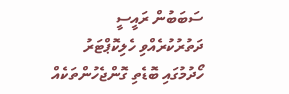ސަބަބުން ރައީސީ ދަތުރުކުރެއްވި ހެލިކޮޕްޓަރު ހޯދުމުގައި ބޮޑެތި ގޮންޖެހުންތަކެއް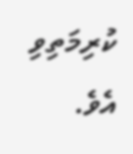ކުރިމަތިވި އެވެ.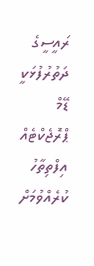ރައީސީގެ ދަތުރުފުޅަކީ ޑޭމް ޕްރޮޖެކްޓެއް އިފްތިތާހު ކުރެއްވުމަށް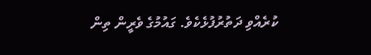ކުރެއްވި ދަތުރުފުޅެކެވެ. ގައުމުގެ ވެރީން ތިން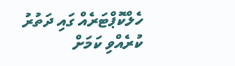ހެލްކޮޕްޓަރެއް ގައި ދަތުރު ކުރެއްވި ކަމަށް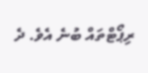ރިޕޯޓްތައް ބުނެ އެވެ. ދެ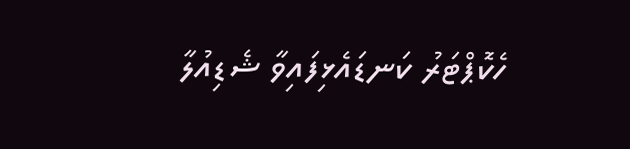ހެކޮޕްޓަރު ކަނޑައެޅިފައިވާ ޝެޑިއުލާ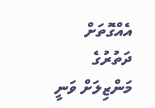އެއްގޮތަށް ދަތުރުގެ މަންޒިލަށް ވަނީ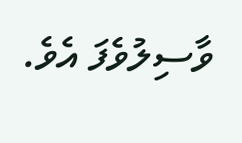ވާސިލުވެފަ އެވެ.